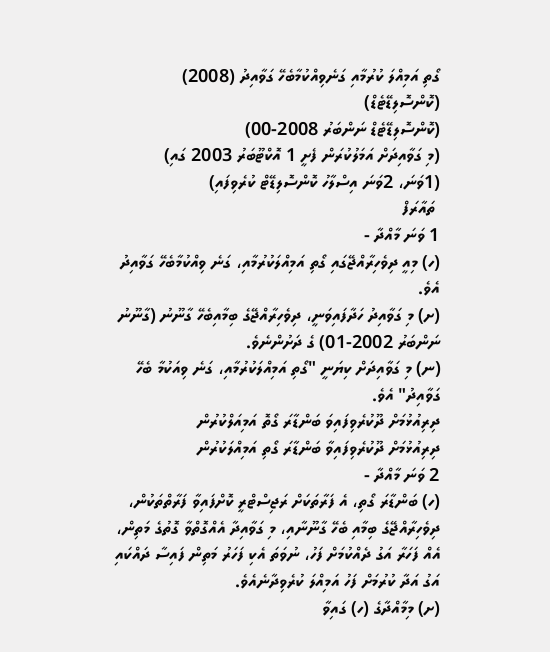ގޯތި އަމިއްލަ ކުރުމާއި ގަނެވިއްކުމާބެހޭ ގަވާއިދު (2008) (ކޮންސޮލިޑޭޓެޑް)
(ކޮންސޮލިޑޭޓެޑް ނަންބަރު 2008-00)
(މި ގަވާއިދަށް އަމަލުކުރަން ފެށީ 1 އޮކްޓޫބަރު 2003 ގައި)
(1ވަނަ، 2ވަނަ އިސްލާހު ކޮންސޮލިޑޭޓް ކުރެވިފައި)
 ތައާރަފް
1 ވަނަ މާއްދާ -
(ހ) މިއީ ދިވެހިރާއްޖޭގައި ގޯތި އަމިއްލަކުރުމާއި، ގަނެ ވިއްކުމާބެހޭ ގަވާއިދު އެވެ.
(ށ) މި ގަވާއިދު ހަދާފައިވަނީ، ދިވެހިރާއްޖޭގެ ބިމާއިބެހޭ ގާނޫނު (ގާނޫނު ނަންބަރު 2002-01) ގެ ދަށުންނެވެ.
(ނ) މި ގަވާއިދަށް ކިޔަނީ "ގޯތި އަމިއްލަކުރުމާއި، ގަނެ ވިއަކުމާ ބެހޭ ގަވާއިދު" އެވެ.
ދިރިއުޅުމަށް ދޫކުރެވިފައިވަ ބަންޑާރަ ގޯތޮ އަމިއަލްކުރުން
ދިރިއުޅުމަށް ދޫކުރެވިފައިވާ ބަންޑާރަ ގޯތި އަމިއްލަކުރުން
2 ވަނަ މާއްދާ -
(ހ) ބަންޑާރަ ގޯތި، އެ ފަރާތަކަށް ރަޖިސްޓްރީ ކޮށްފައިވާ ފަރާތްތަކުން، ދިވެހިރާއްޖޭގެ ބިމާއި ބެހޭ ގާނޫނާއި، މި ގަވާއިދާ އެއްގޮތްވާ ގޮތުގެ މަތިން، އެއް ފަހަރާ އަގު ދެއްކުމަށް ފަހު، ނުވަތަ އެކި ފަހަރު މަތިން ފައިސާ ދައްކައި އަގު އަދާ ކުރުމަށް ފަހު އަމިއްލަ ކުރެވިދާނެއެވެ.
(ށ) މިމާއްދާގެ (ހ) ގައިވާ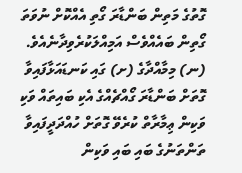ގޮތުގެ މަތިން ބަންޑާރަ ގޯތި އެއްކޮށް ނުވަތަ ގޯތިން ބައެއްވެސް އަމިއްލަކުރެވިދާނެއެވެ.
(ނ) މިމާއްދާގެ (ށ) ގައި ކަނޑައަޅާފައިވާ ގޮތަށް ބަންޑާރަ ގޯއްޗެއްގެ އެކި ބައިތައް ވަކި ވަކިން ޢިމާރާތް ކުރެވޭ ގޮތަށް ހުއްދަދީފައިވާ ތަންތަނުގެ ބައި ބައި ވަކިން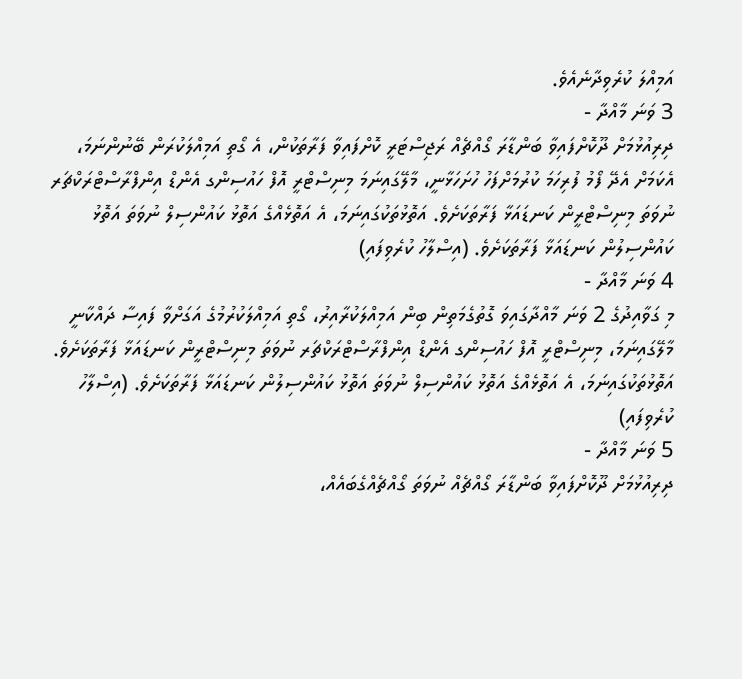އަމިއްލަ ކުރެވިދާނެއެވެ.
3 ވަނަ މާއްދާ -
ދިރިއުޅުމަށް ދޫކޮށްފައިވާ ބަންޑާރަ ގޯއްޗެއް ރަޖިސްޓަރީ ކޮށްފައިވާ ފަރާތަކުން، އެ ގޯތި އަމިއްލަކުރަން ބޭނުންނަމަ، އެކަމަށް އެދޭ ފޯމު ފުރިހަމަ ކުރުމަށްފަހު ހުށަހަޅާނީ، މާލޭގައިނަމަ މިނިސްޓްރީ އޮފް ހައުސިންގ އެންޑް އިންފްރާސްޓްރަކްޗަރ ނުވަތަ މިނިސްޓްރީން ކަނޑައަޅާ ފަރާތަކަށެވެ. އަތޮޅުތަކުގައިނަމަ، އެ އަތޮޅެއްގެ އަތޮޅު ކައުންސިލް ނުވަތަ އަތޮޅު ކައުންސިލުން ކަނޑައަޅާ ފަރާތަކަށެވެ. (އިސްލާހު ކުރެވިފައި)
4 ވަނަ މާއްދާ -
މި ގަވާއިދުގެ 2 ވަނަ މާއްދާގައިވަ ގޮތުގެމަތިން ބިން އަމިއްލަކުރާއިރު، ގޯތި އަމިއްލަކުރުމުގެ އަގަށްވާ ފައިސާ ދައްކާނީ މާލޭގައިނަމަ، މިނިސްޓްރީ އޮފް ހައުސިންގ އެންޑް އިންފްރާސްޓްރަކްޗަރ ނުވަތަ މިނިސްޓްރީން ކަނޑައަޅާ ފަރާތަކަށެވެ. އަތޮޅުތަކުގައިނަމަ، އެ އަތޮޅެއްގެ އަތޮޅު ކައުންސިލް ނުވަތަ އަތޮޅު ކައުންސިލުން ކަނޑައަޅާ ފަރާތަކަށެވެ. (އިސްލާހު ކުރެވިފައި)
5 ވަނަ މާއްދާ -
ދިރިއުޅުމަށް ދޫކޮށްފައިވާ ބަންޑާރަ ގޯއްޗެއް ނުވަތަ ގޯއްޗެއްގެބައެއް،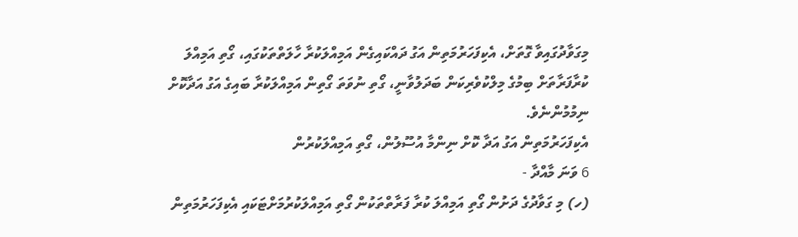މިގަވާދުގައިވާ ގޮތަށް، އެކިފަހަރުމަތިން އަގު ދައްކައިގެން އަމިއްލަކުރާ ހާލަތްތަކުގައި، ގޯތި އަމިއްލަ ކުރާފަރާތަށް ބިމުގެ މިލްކުވެރިކަން ބަދަލުވާނީ، ގޯތި ނުވަތަ ގޯތިން އަމިއްލަކުރާ ބައިގެ އަގު އަދާކޮށް ނިމުމުންނެވެ.
އެކިފަހަރުމަތިން އަގު އަދާ ކޮށް ނިންމާ އުސޫލުން، ގޯތި އަމިއްލަކުރުން
6 ވަނަ މާއްދާ -
(ހ) މި ގަވާދުގެ ދަށުން ގޯތި އަމިއްލަ ކުރާ ފަރާތްތަކުން ގޯތި އަމިއްލަކުރުމަށްޓަކައި އެކިފަހަރުމަތިން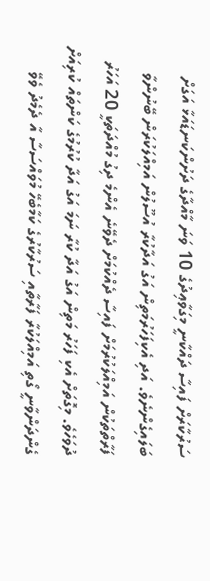ސަރުކާރަށް ފައިސާ ދައްކާނީ މިގަވާޢިދުގެ 10 ވަނަ މާއްދާގެ ދަށުންކަނޑައަޅާ އަގަށް ބަލައިގެންނެވެ. އަދި އެކިފަހަރުމަތިން އަގު އަދާކުރާ އުސޫލުން އަމިއްލަކުރަން ބޭނުންވާ ފަރާތްތަކުން އަމިއްލަކުރުމަށް ފައިސާ ދެއްކުމަށް ދެވޭނެ އެންމެ ދިގު މުއްދަތަކީ 20 އަހަރު ދުވަހެވެ. މިގޮތަށް އެކި ފަހަރު މަތިން އަގު އަދާ ކުރާ ނަމަ އަގު އަދާ ކުރުމުގެ ކަންތައް ކުރިއަށް ގެންދަންވާނީ ގޯތި އަމިއްލަކުރާ ފަރާތާއި ސަރުކާރުގެ ކަމާބެހޭ މުވައްސަސާ އާ ދެމެދު ވެވޭ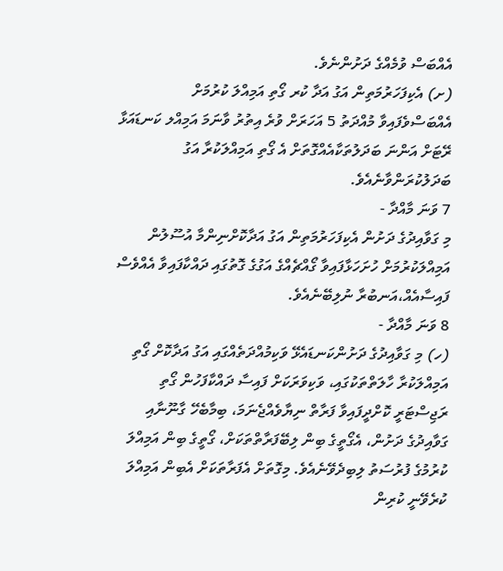އެއްބަސް ވުމެއްގެ ދަށުންނެވެ.
(ށ) އެކިފަހަރުމަތިން އަގު އަދާ ކުރ ގޯތި އަމިއްލަ ކުރުމަށް އެއްބަސްވެފައިވާ މުއްދަތު 5 އަހަރަށް ވުރެ އިތުރު ވާނަމަ އަމިއްލ ކަނޑައަޅާ ރޭޓަށް އަންނަ ބަދަލުތަކާއެއްގޮތަށް އެ ގޯތި އަމިއްލަކުރާ އަގު ބަދަލުކުރަންވާނެއެވެ.
7 ވަނަ މާއްދާ -
މި ގަވާއިދުގެ ދަށުން އެކިފަހަރުމަތިން އަގު އަދާކޮށްނިންމާ އުސޫލުން އަމިއްލަކުރުމަށް ހުށަހަޅާފައިވާ ގޯއްޗެއްގެ އަގުގެ ގޮތުގައި ދައްކާފައިވާ އެއްވެސް ފައިސާއެއް،އަނބުރާ ނުލިބޭނެއެވެ.
8 ވަނަ މާއްދާ -
(ހ) މި ގަވާއިދުގެ ދަށުންކަނޑައެޅޭ ވަކިމުއްދަތެއްގައި އަގު އަދާކޮށް ގޯތި އަމިއްލަކުރާ ހާލަތްތަކުގައި، ވަކިވަރަކަށް ފައިސާ ދައްކާފަހުން ގޯތި ރަޖިސްޓަރީ ކޮށްދީފައިވާ ފަރާތް ނިޔާވެއްޖެނަމަ، ބިމާބެހޭ ގާނޫނާއި ގަވާއިދުގެ ދަށުން، އެގޯތީގެ ބިން ލިބޭފަރާތްތަކަށް، ގޯތީގެ ބިން އަމިއްލަ ކުރުމުގެ ފުރުސަތު ލިބިދެވޭނެއެވެ. މިގޮތަށް އެފަރާތަކަށް އެބިން އަމިއްލަ ކުރެވޭނީ ކުރިން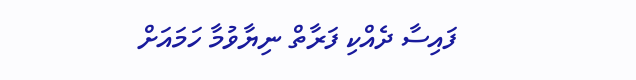ފައިސާ ދެއްކި ފަރާތް ނިޔާވުމާ ހަމައަށް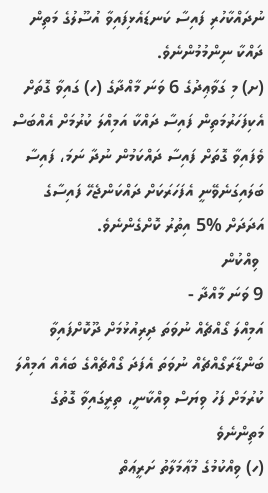ނުދައްކާހުރި ފައިސާ ކަނޑައެޅިފައިވާ އުސޫލުގެ މަތިން ދައްކާ ނިންމުމުންނެވެ.
(ށ) މި ގަވާޢިދުގެ 6 ވަނަ މާއްދާގެ (ހ) ގައިވާ ގޮތަށް އެކިފަހަރުމަތިން ފައިސާ ދައްކާ އަމިއްލަ ކުރުމަށް އެއްބަސް ވެފައިވާ ގޮތަށް ފައިސާ ދައްކަމުން ނުދާ ނަމަ، ފައިސާ ބަލައިގަނެވޭނީ އެފަހަރަކަށް ދައްކަންޖެހޭ ފައިސާގެ އަދަދަށް %5 އިތުރު ކޮށްގެންނެވެ.
 ވިއްކުން
9 ވަނަ މާއްދާ -
އަމިއްލަ ގޯއްޗެއް ނުވަތަ ދިރިއުޅުމަށް ދޫކޮށްފައިވާ ބަންޑާރަގޯއްޗެއް ނުވަތަ އެފަދަ ގޯއްޗެއްގެ ބައެއް އަމިއްލަ ކުރުމަށް ފަހު ވިޔަސް ވިއްކާނީ، ތިރީގައިވާ ގޮތުގެ މަތިންނެވެ
(ހ) ވިއްކުމުގެ މުޢާމަލާތު ށަރީޢަތް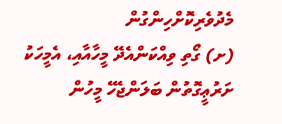މެދުވެރިކޮށްހިންގުން
(ށ) ގޯތި ވިއްކަންއެދޭ މީހާއާއި، އެމީހަކު ށަރުޢީގޮތުން ބަލަންޖެހޭ މީހުން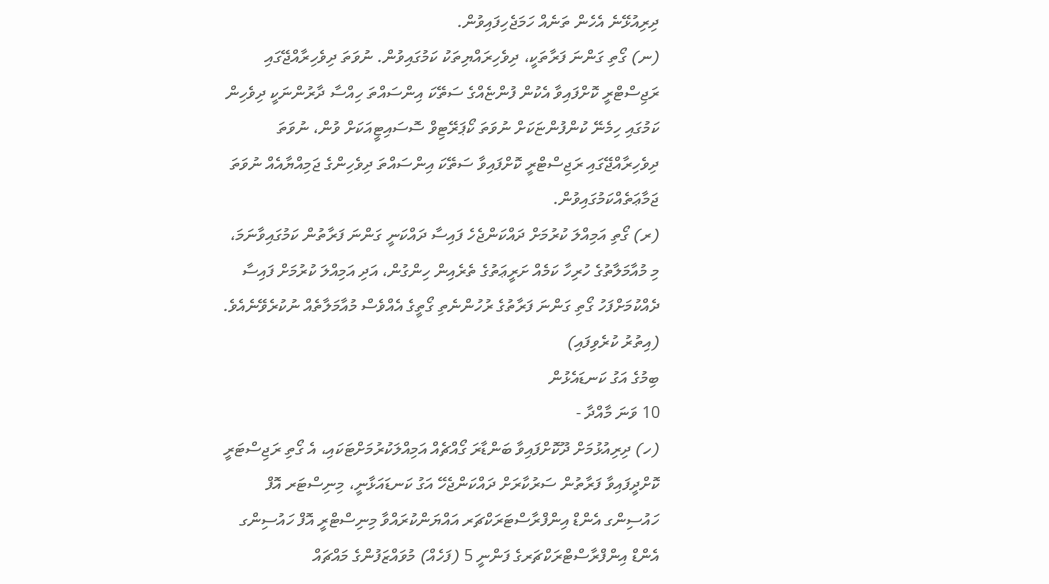ދިރިއުޅޭނެ އެހެން ތަނެއް ހަމަޖެހިފައިވުން.
(ނ) ގޯތި ގަންނަ ފަރާތަކީ، ދިވެހިރައްޔިތަކު ކަމުގައިވުން. ނުވަތަ ދިވެހިރާއްޖޭގައި ރަޖިސްޓްރީ ކޮށްފައިވާ އެކުން ފުންޏެއްގެ ސަތޭކަ އިންސައްތަ ހިއްސާ ދާރުންނަކީ ދިވެހިން ކަމުގައި ހިމެނޭ ކުންފުންޏަކަށް ނުވަތަ ކޯޕަރޭޓިވް ސޮސައިޓީއަކަށް ވުން، ނުވަތަ ދިވެހިރާއްޖޭގައި ރަޖިސްޓްރީ ކޮށްފައިވާ ސަތޭކަ އިންސައްތަ ދިވެހިންގެ ޖަމިއްޔާއެއް ނުވަތަ ޖަމާޢަތެއްކަމުގައިވުން.
(ރ) ގޯތި އަމިއްލަ ކުރުމަށް ދައްކަންޖެހެ ފައިސާ ދައްކަނީ ގަންނަ ފަރާތުން ކަމުގައިވާނަމަ، މި މުއާމަލާތުގެ ހުރިހާ ކަމެއް ށަރީޢަތުގެ ތެރެއިން ހިންގުން، އަދި އަމިއްލަ ކުރުމަށް ފައިސާ ދެއްކުމަށްފަހު ގޯތި ގަންނަ ފަރާތުގެ ރުހުންނެތި ގޯތީގެ އެއްވެސް މުއާމަލާތެއް ނުކުރެވޭނެއެވެ. (އިތުރު ކުރެވިފައި)
ބިމުގެ އަގު ކަނޑައެޅުން
10 ވަނަ މާއްދާ -
(ހ) ދިރިއުޅުމަށް ދޫކޮށްފައިވާ ބަންޑާރަ ގޯއްޗެއް އަމިއްލަކުރުމަށްޓަކައި، އެ ގޯތި ރަޖިސްޓަރީ ކޮށްދީފައިވާ ފަރާތުން ސަރުކާރަށް ދައްކަންޖެހޭ އަގު ކަނޑައަޅާނީ، މިނިސްޓަރ އޮފް ހައުސިންގ އެންޑް އިންފްރާސްޓަރަކްޗަރ އައްޔަންކުރައްވާ މިނިސްޓްރީ އޮފް ހައުސިންގ އެންޑް އިންފްރާސްޓްރަކްޗަރގެ ފަންނީ 5 (ފަހެއް) މުވައްޒަފުންގެ މައްޗައް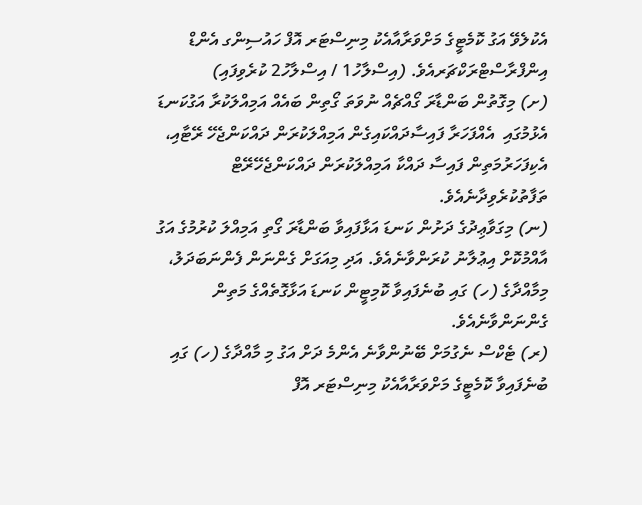އެކުލެވޭ އަގު ކޮމެޓީގެ މަށްވަރާއާއެކު މިނިސްޓަރ އޮފް ހައުސިންގ އެންޑް އިންފްރާސްޓްރަކްޗަރއެވެ. (އިސްލާހު1 / އިސްލާހު2 ކުރެވިފައި)
(ށ) މިގޮތުން ބަންޑާރަ ގޯއްޗެއް ނުވަތަ ގޯތިން ބައެއް އަމިއްލަކުރާ އަގުކަނޑަ އެޅުމުގައި  އެއްފަހަރާ ފައިސާދައްކައިގެން އަމިއްލަކުރަން ދައްކަންޖެހޭ ރޭޓާއި، އެކިފަހަރުމަތިން ފައިސާ ދައްކާ އަމިއްލަކުރަން ދައްކަންޖެހޭރޭޓް ތަފާތުކުރެވިދާނެއެވެ.
(ނ) މިގަވާޢިދުގެ ދަށުން ކަނޑަ އަޅާފައިވާ ބަންޑާރަ ގޯތި އަމިއްލަ ކުރުމުގެ އަގު އާއްމުކޮށް އިޢުލާނު ކުރަންވާނެއެވެ. އަދި މިއަގަށް ގެންނަން ފެންނަބަދަލު، މިމާއްދާގެ (ހ) ގައި ބުނެފައިވާ ކޮމިޓީން ކަނޑަ އަޅާގޮތެއްގެ މަތިން ގެންނަންވާނެއެވެ.
(ރ) ޓެކްސް ނެގުމަށް ބޭނުންވާނެ އެންމެ ދަށް އަގު މި މާއްދާގެ (ހ) ގައި ބުނެފައިވާ ކޮމެޓީގެ މަށްވަރާއާއެކު މިނިސްޓަރ އޮފް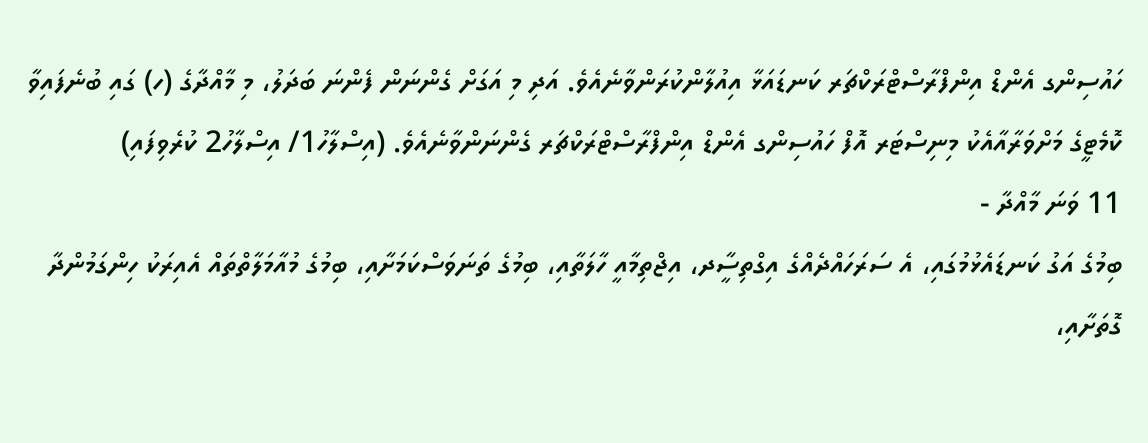ހައުސިންގ އެންޑް އިންފްރާސްޓްރަކްޗަރ ކަނޑައަޅާ އިއުލާންކުރަންވާނެއެވެ. އަދި މި އަގަށް ގެންނަން ފެންނަ ބަދަލު، މި މާއްދާގެ (ހ) ގައި ބުނެފައިވާ ކޮމެޓީގެ މަށްވަރާއާއެކު މިނިސްޓަރ އޮފް ހައުސިންގ އެންޑް އިންފްރާސްޓްރަކްޗަރ ގެންނަންވާނެއެވެ. (އިސްލާހު1/ އިސްލާހު2 ކުރެވިފައި)
11 ވަނަ މާއްދާ -
ބިމުގެ އަގު ކަނޑައެޅުމުގައި، އެ ސަރަހައްދެއްގެ އިގްތިސާީދ، އިޖްތިމާއީ ހާލަތާއި، ބިމުގެ ތަނަވަސްކަމަށާއި، ބިމުގެ މުއާމަލާތްތައް އެއިރަކު ހިންގަމުންދާ ގޮތަށާއި،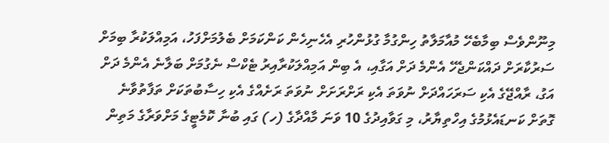މިނޫންވެސް ބިމާބެހޭ މުއާމަލާތު ހިންގުމާ ގުޅުންހުރި އެހެނިހެން ކަންކަމަށް ބެލުމަށްފަހު، އަމިއްލަކުރާ ބިމަށް ސަރުކާރަށް ދައްކަންޖެހޭ އެންމެ ދަށް އަގާއި، އެ ބިން އަމިއްލަކުރާއިރު ޓެކްސް ނެގުމަށް ބަލާނެ އެންމެ ދަށް އަގު، ރާއްޖޭގެ އެކި ސަރަހައްދަށް ނުވަތަ އެކި ރަށްރަށަށް ނުވަތަ ރަށެއްގެ އެކި ހިސާބުތަކަށް ތަފާތުވާނެ ގޮތަށް ކަނޑައެޅުމުގެ އިހްތިޔާރު، މި ގަވާއިދުގެ 10 ވަނަ މާއްދާގެ (ހ) ގައި ބުނާ ކޮމެޓީގެ މަށްވަރާގެ މަތިން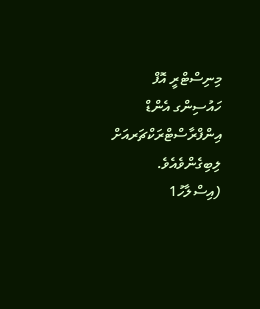މިނިސްޓްރީ އޮފް ހައުސިންގ އެންޑް އިންފްރާސްޓްރަކްޗަރއަށް ލިބިގެންވެއެވެ. (އިސްލާހު1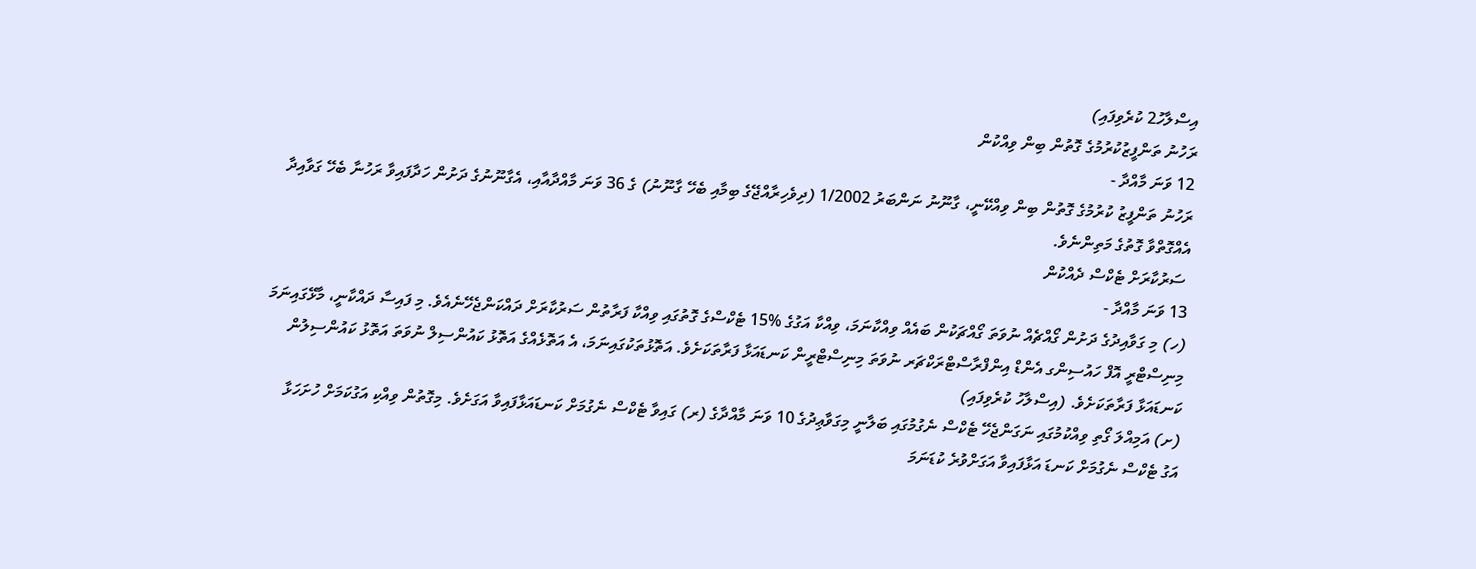އިސްލާހު2 ކުރެވިފައި)
ރަހުނު ތަންފީޒުކުރުމުގެ ގޮތުން ބިން ވިއްކުން
12 ވަނަ މާއްދާ -
ރަހުނު ތަންފީޒު ކުރުމުގެ ގޮތުން ބިން ވިއްކޭނީ، ގާނޫނު ނަންބަރު 1/2002 (ދިވެހިރާއްޖޭގެ ބިމާއި ބެހޭ ގާނޫނު) ގެ 36 ވަނަ މާއްދާއާއި، އެގާނޫނުގެ ދަށުން ހަދާފައިވާ ރަހުނާ ބެހޭ ގަވާއިދާ އެއްގޮތްވާ ގޮތުގެ މަތިންނެވެ.
 ސަރުކާރަށް ޓެކްސް ދެއްކުން
13 ވަނަ މާއްދާ -
(ހ) މި ގަވާއިދުގެ ދަށުން ގޯއްޗެއް ނުވަތަ ގޯއްޗަކުން ބައެއް ވިއްކާނަމަ، ވިއްކާ އަގުގެ %15 ޓެކްސްގެ ގޮތުގައި ވިއްކާ ފަރާތުން ސަރުކާރަށް ދައްކަންޖެހޭނެއެވެ. މި ފައިސާ ދައްކާނީ، މާޅޭގައިނަމަ މިނިސްޓްރީ އޮފް ހައުސިންގ އެންޑް އިންފްރާސްޓްރަކްޗަރ ނުވަތަ މިނިސްޓްރީން ކަނޑައަޅާ ފަރާތަކަށެވެ. އަތޮޅުތަކުގައިނަމަ، އެ އަތޮޅެއްގެ އަތޮޅު ކައުންސިލް ނުވަތަ އަތޮޅު ކައުންސިލުން ކަނޑައަޅާ ފަރާތަކަށެވެ. (އިސްލާހު ކުރެވިފައި)
(ށ) އަމިއްލަ ގޯތި ވިއްކުމުގައި ނަގަންޖެހޭ ޓެކްސް ނެގުމުގައި ބަލާނީ މިގަވާޢިދުގެ 10 ވަނަ މާއްދާގެ (ރ) ގައިވާ ޓެކްސް ނެގުމަށް ކަނޑައަޅާފައިވާ އަގަށެވެ. މިގޮތުން ވިއްކި އަގުކަމަށް ހުށަހަޅާ އަގު ޓެކްސް ނެގުމަށް ކަނޑަ އަޅާފައިވާ އަގަށްވުރެ ކުޑަނަމަ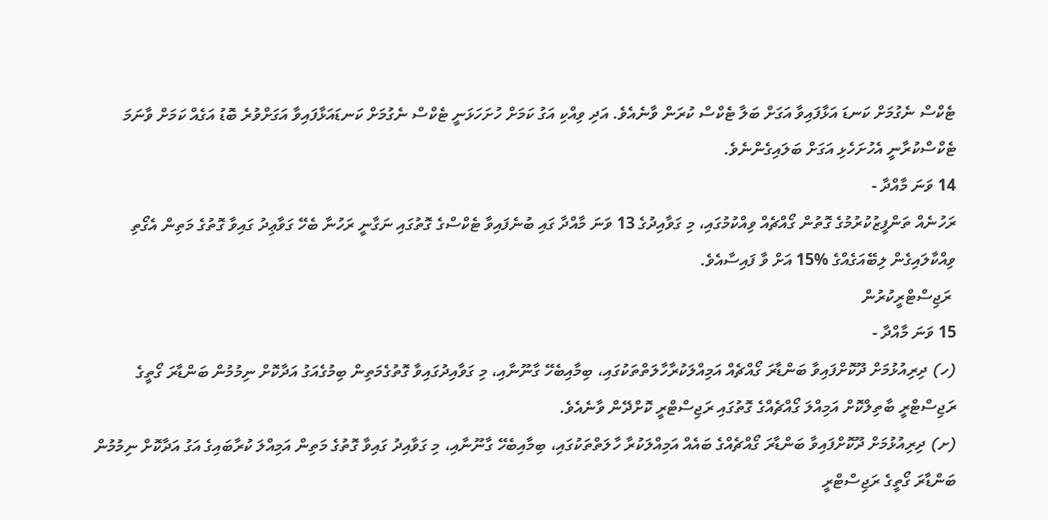ޓެކްސް ނެގުމަށް ކަނޑަ އަޅާފައިވާ އަގަށް ބަލާ ޓެކްސް ކުރަން ވާނެއެވެ. އަދި ވިއްކި އަގު ކަމަށް ހުށަހަޅަނީ ޓެކްސް ނެގުމަށް ކަނޑައަޅާފައިވާ އަގަށްވުރެ ބޮޑު އަގެއް ކަމަށް ވާނަމަ ޓެކްސްކުރާނީ އެހުށަހެޅި އަގަށް ބަލައިގެންނެވެ.
14 ވަނަ މާއްދާ -
ރަހުނެއް ތަންފީޒުކުރުމުގެ ގޮތުން ގޯއްޗެއް ވިއްކުމުގައި، މި ގަވާއިދުގެ 13 ވަނަ މާއްދާ ގައި ބުނެފައިވާ ޓެކްސްގެ ގޮތުގައި ނަގާނީ ރަހުނާ ބެހޭ ގަވާޢިދު ގައިވާ ގޮތުގެ މަތިން އެގޯތި ވިއްކާލައިގެން ލިބޭއަގެއްގެ %15 އަށް ވާ ފައިސާއެވެ.
 ރަޖިސްޓްރީކުރުން
15 ވަނަ މާއްދާ -
(ހ) ދިރިއުޅުމަށް ދޫކޮށްފައިވާ ބަންޑާރަ ގޯއްޗެއް އަމިއްލަކުރާހާލަތްތަކުގައި، ބިމާއިބެހޭ ގާނޫނާއި، މި ގަވާއިދުގައިވާ ގޮތުގެމަތިން ބިމުގެއަގު އަދާކޮށް ނިމުމުން ބަންޑާރަ ގޯތީގެ ރަޖިސްޓްރީ ބާތިލްކޮށް އަމިއްލަ ގޯއްޗެއްގެ ގޮތުގައި ރަޖިސްޓްރީ ކޮށްދޭން ވާނެއެވެ.
(ށ) ދިރިއުޅުމަށް ދޫކޮށްފައިވާ ބަންޑާރަ ގޯއްޗެއްގެ ބައެއް އަމިއްލަކުރާ ހާލަތްތަކުގައި، ބިމާއިބެހޭ ގާނޫނާއި، މި ގަވާއިދު ގައިވާ ގޮތުގެ މަތިން އަމިއްލަ ކުރާބައިގެ އަގު އަދާކޮށް ނިމުމުން ބަންޑާރަ ގޯތީގެ ރަޖިސްޓްރީ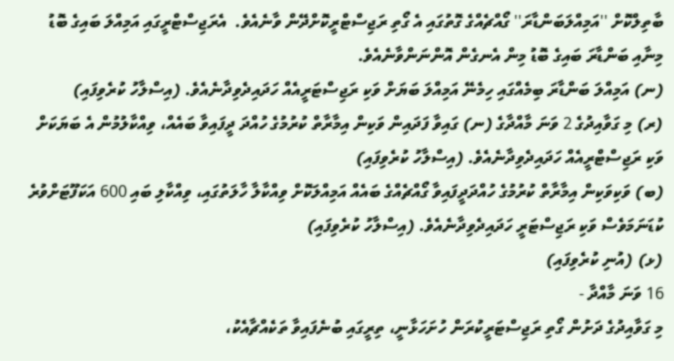ބާތިލްކޮށް ''އަމިއްލަބަންޑާރަ'' ގޯއްޗެއްގެ ގޮތުގައި އެ ގޯތި ރަޖިސްޓްރީކޮށްދޭން ވާނެއެވެ.  އެރަޖިސްޓްރީގައި އަމިއްލަ ބައިގެ ބޮޑު މިނާއި ބަންޑާރަ ބައިގެ ބޮޑު މިން އެނގެން އޮންނަންވާނެއެވެ.
(ނ) އަމިއްލަ ބަންޑާރަ ބިމެއްގައި ހިމެނޭ އަމިއްލަ ބަޔަށް ވަކި ރަޖިސްޓަރީއެއް ހަދައިދެވިދާނެއެވެ. (އިސްލާހު ކުރެވިފައި)
(ރ) މި ގަވާއިދުގެ 2 ވަނަ މާއްދާގެ (ނ) ގައިވާ ފަދައިން ވަކިން އިމާރާތް ކުރުމުގެ ހުއްދަ ދީފައިވާ ބައެއް، ވިއްކާލުމުން އެ ބަޔަކަށް ވަކި ރަޖިސްޓްރީއެއް ހަދައިދެވިދާނެއެވެ. (އިސްލާހު ކުރެވިފައި)
(ބ) ވަކިވަކިން އިމާރާތް ކުރުމުގެ ހުއްދަދީފައިވާ ގޯއްޗެއްގެ ބައެއް އަމިއްލަކޮށް ވިއްކާލާ ހާލަތުގައި، ވިއްކާލި ބައި 600 އަކަފޫޓަށްވުރެ ކުޑަނަމަވެސް ވަކި ރަޖިސްޓަރީ ހަދައިދެވިދާނެއެވެ. (އިސްލާހު ކުރެވިފައި)
(ޅ) (އުނި ކުރެވިފައި)
16 ވަނަ މާއްދާ -
މި ގަވާއިދުގެ ދަށުން ގޯތި ރަޖިސްޓަރީކުރަން ހުށަހަޅާނީ، ތިރީގައި ބުނެފައިވާ ތަކެއްޗާއެކު،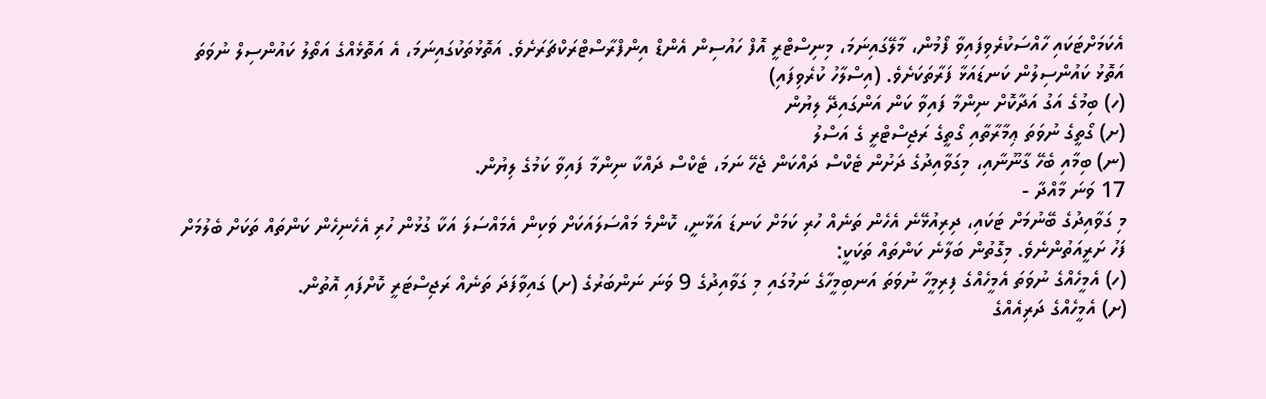އެކަމަށްޓަކައި ހާއްސަކުރެވިފައިވާ ފޯމުން، މާލޭގައިނަމަ، މިނިސްޓްރީ އޮފް ހައުސިން އެންޑް އިންފްރާސްޓްރަކްޗަރަށެވެ. އަތޮޅުތަކުގައިނަމަ، އެ އަތޮޅެއްގެ އަތޯލު ކައުންސިލް ނުވަތަ އަތޮޅު ކައުންސިލުން ކަނޑައަޅާ ފަރާތަކަށެވެ. (އިސްލާހު ކުރެވިފައި)
(ހ) ބިމުގެ އަގު އަދާކޮށް ނިންމާ ފައިވާ ކަން އަންގައިދޭ ލިޔުން
(ށ) ގޯތީގެ ނުވަތަ ޢިމާރާތާއި ގޯތީގެ ރަޖިސްޓްރީ ގެ އަސްލު
(ނ) ބިމާއި ބެހޭ ގާނޫނާއި، މިގަވާއިދުގެ ދަށުން ޓެކްސް ދައްކަން ޖެހޭ ނަމަ، ޓެކްސް ދައްކާ ނިންމާ ފައިވާ ކަމުގެ ލިޔުން.
17 ވަނަ މާއްދާ -
މި ގަވާއިދުގެ ބޭނުމަށް ޓަކައި، ދިރިއުޅޭނެ އެހެން ތަނެއް ހުރި ކަމަށް ކަނޑަ އަޅާނީ، ކޮންމެ މައްސަލައަކަށް ވަކިން އެމައްސަލަ އަކާ ގުޅުން ހުރި އެހެނިހެން ކަންތައް ތަކަށް ބެލުމަށް ފަހު ށަރީއަތުންނެވެ. މިގޮތުން ބަލާނެ ކަންތައް ތަކަކީ:
(ހ) އެމީހެއްގެ ނުވަތަ އެމީހެއްގެ ފިރިމީހާ ނުވަތަ އަނބިމީހާގެ ނަމުގައި މި ގަވާއިދުގެ 9 ވަނަ ނަންބަރުގެ (ށ) ގައިވާފަދަ ތަނެއް ރަޖިސްޓަރީ ކޮށްފައި އޮތުން.
(ށ) އެމީހެއްގެ ދަރިއެއްގެ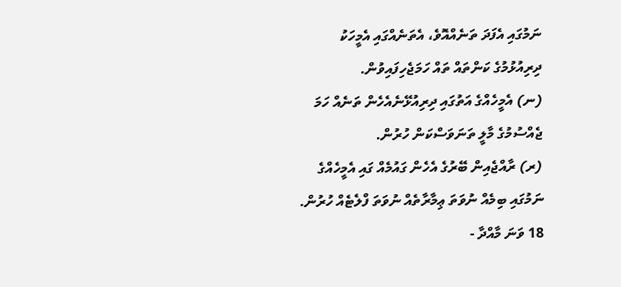ނަމުގައި އެފަދަ ތަނެއްއޮވެ، އެތަނެއްގައި އެމީހަކު ދިރިއުޅުމުގެ ކަންތައް ތައް ހަމަޖެހިފައިވުން.
(ނ) އެމީހެއްގެ އަތުގައި ދިރިއުޅޭނެއެހެން ތަނެއް ހަމަ ޖެއްސުމުގެ މާލީ ތަނަވަސްކަން ހުރުން.
(ރ) ރާއްޖެއިން ބޭރުގެ އެހެން ގައުމެއް ގައި އެމީހެއްގެ ނަމުގައި ބިމެއް ނުވަތަ ޢިމާރާތެއް ނުވަތަ ފްލެޓެއް ހުރުން.
18 ވަނަ މާއްދާ -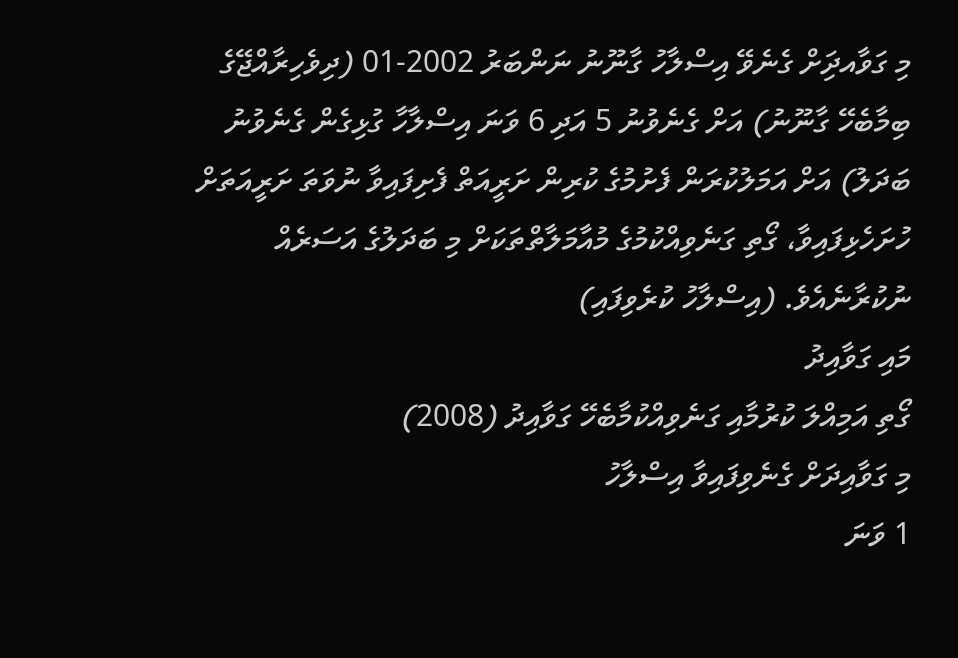މި ގަވާއދިަށް ގެނެވޭ އިސްލާހު ގާނޫނު ނަންބަރު 2002-01 (ދިވެހިރާއްޖޭގެ ބިމާބެހޭ ގާނޫނު) އަށް ގެނެވުނު 5 އަދި 6 ވަނަ އިސްލާހާ ގުޅިގެން ގެނެވުނު ބަދަލު) އަށް އަމަލުކުރަން ފެށުމުގެ ކުރިން ށަރީއަތް ފެށިފައިވާ ނުވަތަ ށަރީއަތަށް ހުށަހެޅިފައިވާ، ގޯތި ގަނެވިއްކުމުގެ މުއާމަލާތްތަކަށް މި ބަދަލުގެ އަސަރެއް ނުކުރާނެއެވެ. (އިސްލާހު ކުރެވިފައި)
މައި ގަވާއިދު
ގޯތި އަމިއްލަ ކުރުމާއި ގަނެވިއްކުމާބެހޭ ގަވާއިދު (2008)
މި ގަވާއިދަށް ގެނެވިފައިވާ އިސްލާހު
1 ވަނަ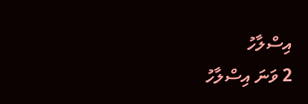އިސްލާހު
2 ވަނަ އިސްލާހު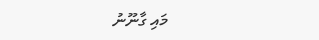މައި ގާނޫނު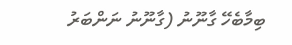ބިމާބެހޭ ގާނޫނު (ގާނޫނު ނަންބަރު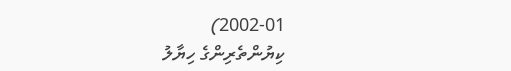2002-01)
ކިޔުންތެރިންގެ ހިޔާލު